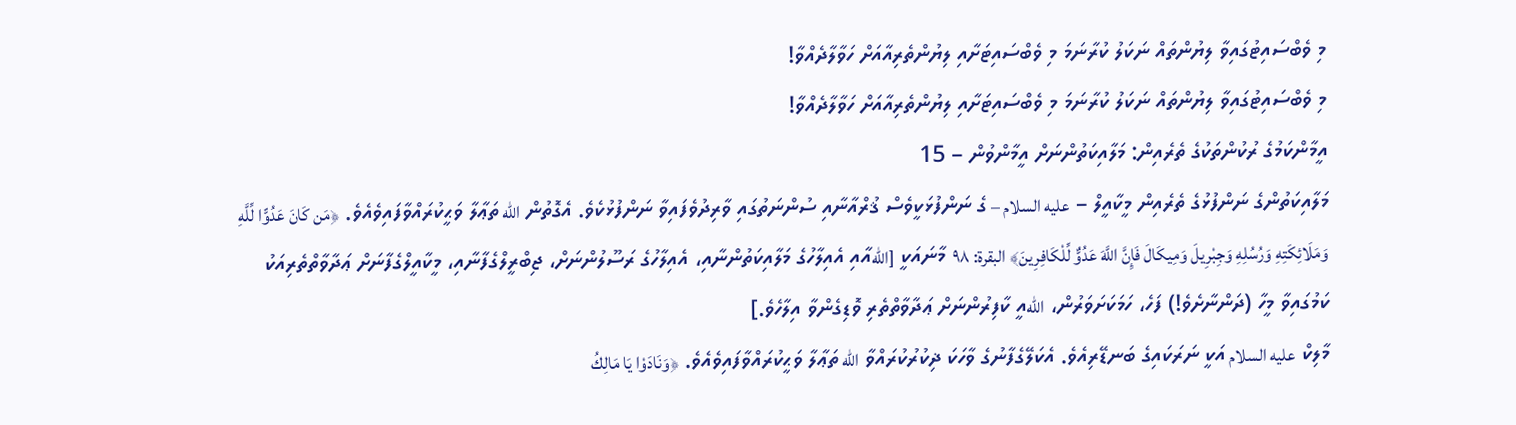މި ވެބްސައިޓުގައިވާ ލިޔުންތައް ނަކަލު ކުރާނަމަ މި ވެބްސައިޓަށާއި ލިޔުންތެރިއާއަށް ހަވާލާދެއްވާ!
މި ވެބްސައިޓުގައިވާ ލިޔުންތައް ނަކަލު ކުރާނަމަ މި ވެބްސައިޓަށާއި ލިޔުންތެރިއާއަށް ހަވާލާދެއްވާ!
އީމާންކަމުގެ ރުކުންތަކުގެ ތެރެއިން: މަލާއިކަތުންނަށް އީމާންވުން – 15
މަލާއިކަތުންގެ ނަންފުޅުގެ ތެރެއިން މީކާއީލް – عليه السلام – ގެ ނަންފުޅަކީވެސް ޤުރްއާނާއި ސުންނަތުގައި ވާރިދުވެފައިވާ ނަންފުޅުކެވެ. އެގޮތުން الله ތަޢާލާ ވަޙީކުރައްވާފައިވެއެވެ. ﴿مَن كَانَ عَدُوًّا لِّلَّهِ وَمَلَائِكَتِهِ وَرُسُلِهِ وَجِبْرِيلَ وَمِيكَالَ فَإِنَّ اللَّهَ عَدُوٌّ لِّلْكَافِرِينَ﴾ البقرة: ٩٨  މާނައަކީ [اللهއާއި އެއިލާހުގެ މަލާއިކަތުންނާއި، އެއިލާހުގެ ރަސޫލުންނަށް، ޖިބްރީލްގެފާނާއި، މީކާއީލްގެފާނަށް ޢަދާވާތްތެރިއަކު ކަމުގައިވާ މީހާ (ދަންނާށެވެ!) ފަހެ، ހަމަކަށަވަރުން، اللهއީ ކާފިރުންނަށް ޢަދާވާތްތެރި ވޮޑިގެންވާ އިލާހެވެ.]
މާލިކް عليه السلام އަކީ ނަރަކައިގެ ބަނޑޭރިއެވެ. އެކަލޭގެފާނުގެ ވާހަކަ ޛިކުރުކުރައްވާ الله ތަޢާލާ ވަޙީކުރައްވާފައިވެއެވެ. ﴿وَنَادَوْا يَا مَالِكُ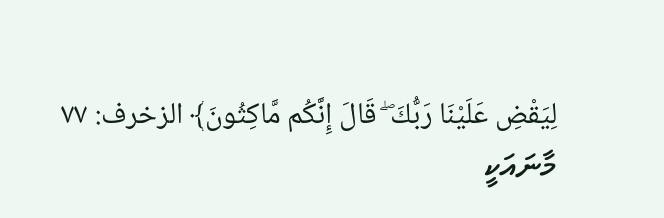لِيَقْضِ عَلَيْنَا رَبُّكَ ۖ قَالَ إِنَّكُم مَّاكِثُونَ﴾ الزخرف: ٧٧
މާނައަކީ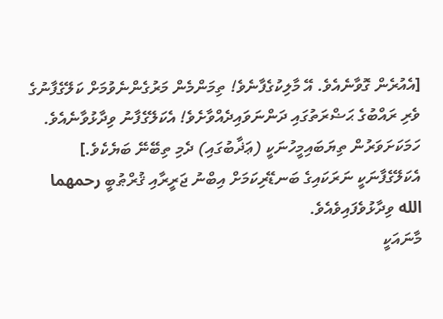[އެއުރެން ގޮވާނެއެވެ. އޭ މާލިކުގެފާނެވެ! ތިމަންމެން މަރުގެންނެވުމަށް ކަލޭގެފާނުގެ ވެރި ރައްބުގެ ޙަޟްރަތުގައި ދަންނަވައިދެއްވާށެވެ! އެކަލޭގެފާނު ވިދާޅުވާނެއެވެ. ހަމަކަށަވަރުން ތިޔަބައިމީހުނަކީ (ޢަޛާބުގައި) ދެމި ތިބޭނޭ ބަޔެކެވެ.]
އެކަލޭގެފާނަކީ ނަރަކައިގެ ބަނޑޭރިކަމަށް އިބްނު ޖަރީރާއި ޤުރްޠުބީ رحمهما الله ވިދާޅުވެފައިވެއެވެ.
މާނައަކީ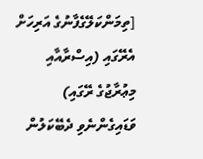[ތިމަންކަލޭގެފާނުގެ އަރިހަށް އެރޭގައި (އިސްރާއާއި މިޢުރާޖުގެ ރޭގައި) ވަޑައިގެންނެވި ދެބޭކަލުން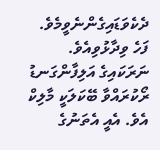ދެކެވަޑައިގެންނެވީމެވެ. ފަހެ ވިދާޅުވިއެވެ. ނަރަކައިގެ އަލިފާންގަނޑު ރޯކުރައްވާ ބޭކަލަކީ މާލިކް އެވެ. އެއީ އެތަނުގެ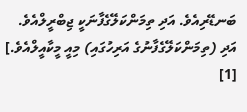ބަނޑޭރިއެވެ. އަދި ތިމަންކަލޭގެފާނަކީ ޖިބްރީލްއެވެ. އަދި (ތިމަންކަލޭގެފާނުގެ އަރިހުގައި) މިއީ މީކާއީލްއެވެ.]
[1]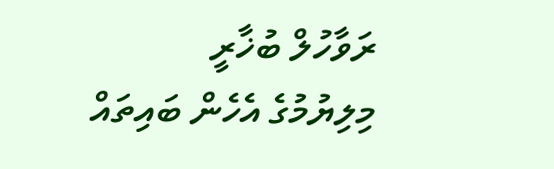ރަވާހުލް ބުޚާރީ
މިލިޔުމުގެ އެހެން ބައިތައް